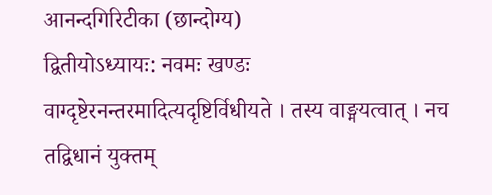आनन्दगिरिटीका (छान्दोग्य)
द्वितीयोऽध्यायः: नवमः खण्डः
वाग्दृष्टेरनन्तरमादित्यदृष्टिर्विधीयते । तस्य वाङ्मयत्वात् । नच तद्विधानं युक्तम्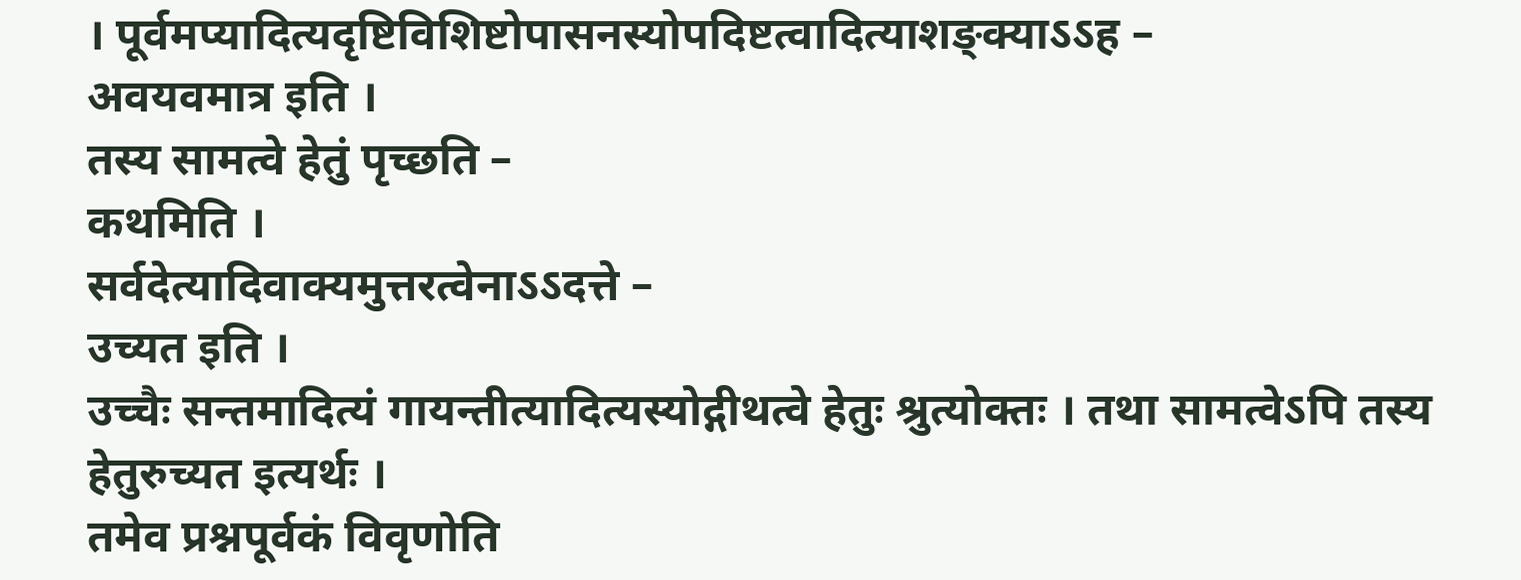। पूर्वमप्यादित्यदृष्टिविशिष्टोपासनस्योपदिष्टत्वादित्याशङ्क्याऽऽह –
अवयवमात्र इति ।
तस्य सामत्वे हेतुं पृच्छति –
कथमिति ।
सर्वदेत्यादिवाक्यमुत्तरत्वेनाऽऽदत्ते –
उच्यत इति ।
उच्चैः सन्तमादित्यं गायन्तीत्यादित्यस्योद्गीथत्वे हेतुः श्रुत्योक्तः । तथा सामत्वेऽपि तस्य हेतुरुच्यत इत्यर्थः ।
तमेव प्रश्नपूर्वकं विवृणोति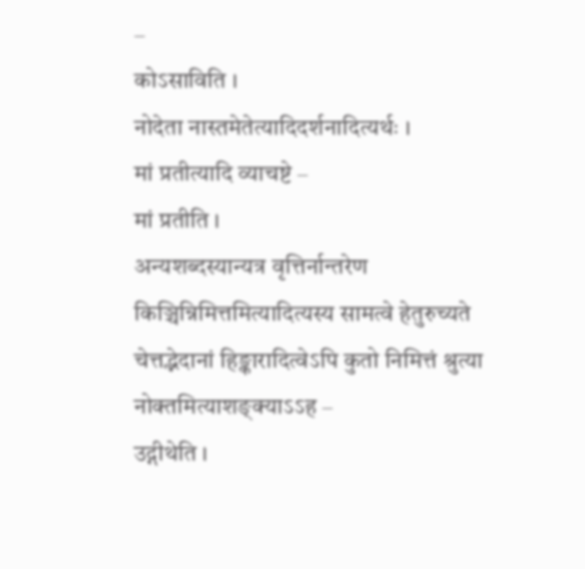–
कोऽसाविति ।
नोदेता नास्तमेतेत्यादिदर्शनादित्यर्थः ।
मां प्रतीत्यादि व्याचष्टे –
मां प्रतीति ।
अन्यशब्दस्यान्यत्र वृत्तिर्नान्तरेण किञ्चिन्निमित्तमित्यादित्यस्य सामत्वे हेतुरुच्यते चेत्तद्भेदानां हिङ्कारादित्वेऽपि कुतो निमित्तं श्रुत्या नोक्तमित्याशङ्क्याऽऽह –
उद्गीथेति ।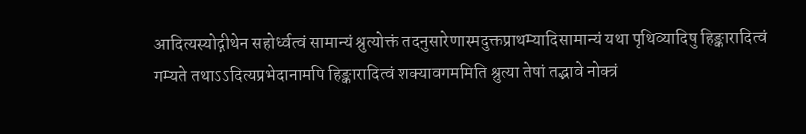आदित्यस्योद्गीथेन सहोर्ध्वत्वं सामान्यं श्रुत्योक्तं तदनुसारेणास्मदुक्तप्राथम्यादिसामान्यं यथा पृथिव्यादिषु हिङ्कारादित्वं गम्यते तथाऽऽदित्यप्रभेदानामपि हिङ्कारादित्वं शक्यावगममिति श्रुत्या तेषां तद्भावे नोक्त्रं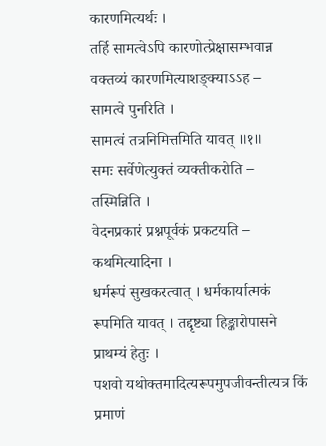कारणमित्यर्थः ।
तर्हि सामत्वेऽपि कारणोत्प्रेक्षासम्भवान्न वक्तव्यं कारणमित्याशङ्क्याऽऽह –
सामत्वे पुनरिति ।
सामत्वं तत्रनिमित्तमिति यावत् ॥१॥
समः सर्वेणेत्युक्तं व्यक्तीकरोति –
तस्मिन्निति ।
वेदनप्रकारं प्रश्नपूर्वकं प्रकटयति –
कथमित्यादिना ।
धर्मरूपं सुखकरत्वात् । धर्मकार्यात्मकं रूपमिति यावत् । तद्दृष्ट्या हिङ्कारोपासने प्राथम्यं हेतुः ।
पशवो यथोक्तमादित्यरूपमुपजीवन्तीत्यत्र किं प्रमाणं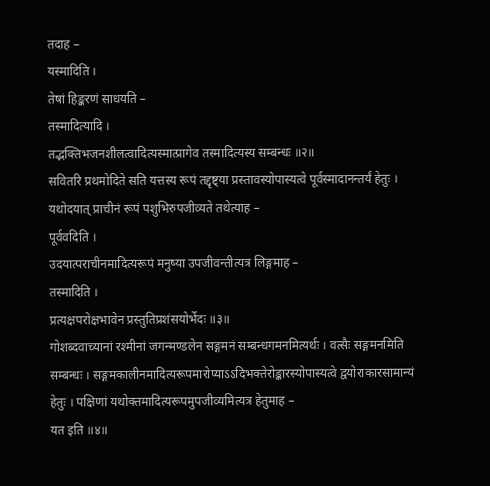तदाह –
यस्मादिति ।
तेषां हिङ्करणं साधयति –
तस्मादित्यादि ।
तद्भक्तिभजनशीलत्वादित्यस्मात्प्रागेव तस्मादित्यस्य सम्बन्धः ॥२॥
सवितरि प्रथमोदिते सति यत्तस्य रूपं तद्दृष्ट्या प्रस्तावस्योपास्यत्वे पूर्वस्मादानन्तर्यं हेतुः । यथोदयात् प्राचीनं रूपं पशुभिरुपजीव्यते तथेत्याह –
पूर्ववदिति ।
उदयात्पराचीनमादित्यरूपं मनुष्या उपजीवन्तीत्यत्र लिङ्गमाह –
तस्मादिति ।
प्रत्यक्षपरोक्षभावेन प्रस्तुतिप्रशंसयोर्भेदः ॥३॥
गोशब्दवाच्यानां रश्मीनां जगन्मण्डलेन सङ्गमनं सम्बन्धगमनमित्यर्थः । वत्सैः सङ्गमनमिति सम्बन्धः । सङ्गमकालीनमादित्यरूपमारोप्याऽऽदिभक्तेरोङ्कारस्योपास्यत्वे द्वयोराकारसामान्यं हेतुः । पक्षिणां यथोक्तमादित्यरूपमुपजीव्यमित्यत्र हेतुमाह –
यत इति ॥४॥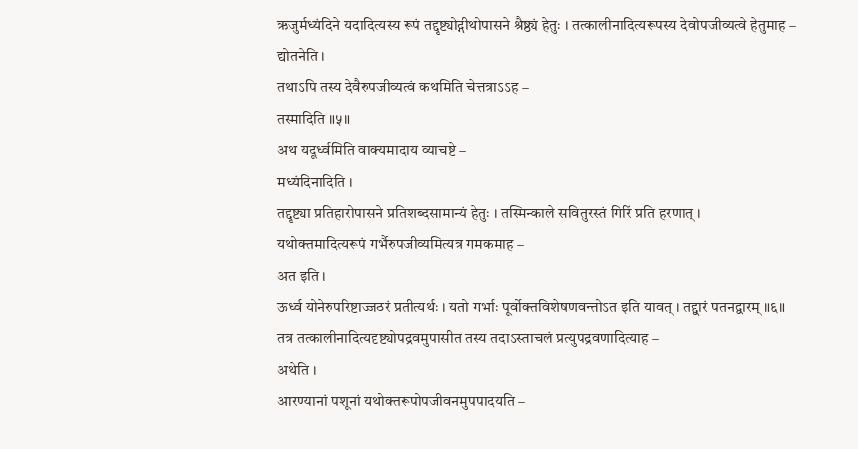ऋजुर्मध्यंदिने यदादित्यस्य रूपं तद्दृष्ट्योद्गीथोपासने श्रैष्ठ्यं हेतुः । तत्कालीनादित्यरूपस्य देवोपजीव्यत्वे हेतुमाह –
द्योतनेति ।
तथाऽपि तस्य देवैरुपजीव्यत्वं कथमिति चेत्तत्राऽऽह –
तस्मादिति ॥५॥
अथ यदूर्ध्वमिति वाक्यमादाय व्याचष्टे –
मध्यंदिनादिति ।
तद्दृष्ट्या प्रतिहारोपासने प्रतिशब्दसामान्यं हेतुः । तस्मिन्काले सवितुरस्तं गिरिं प्रति हरणात् ।
यथोक्तमादित्यरूपं गर्भैरुपजीव्यमित्यत्र गमकमाह –
अत इति ।
ऊर्ध्व योनेरुपरिष्टाज्जठरं प्रतीत्यर्थः । यतो गर्भाः पूर्वोक्तविशेषणवन्तोऽत इति यावत् । तद्द्वारं पतनद्वारम् ॥६॥
तत्र तत्कालीनादित्यदृष्ट्योपद्रवमुपासीत तस्य तदाऽस्ताचलं प्रत्युपद्रवणादित्याह –
अथेति ।
आरण्यानां पशूनां यथोक्तरूपोपजीवनमुपपादयति –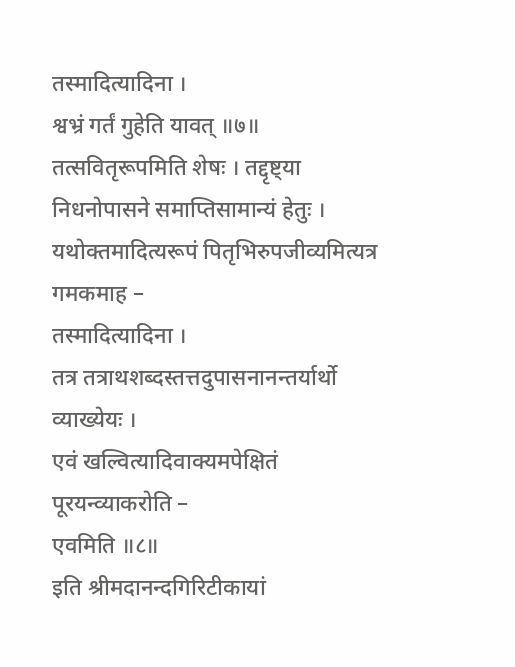तस्मादित्यादिना ।
श्वभ्रं गर्तं गुहेति यावत् ॥७॥
तत्सवितृरूपमिति शेषः । तद्दृष्ट्या निधनोपासने समाप्तिसामान्यं हेतुः । यथोक्तमादित्यरूपं पितृभिरुपजीव्यमित्यत्र गमकमाह –
तस्मादित्यादिना ।
तत्र तत्राथशब्दस्तत्तदुपासनानन्तर्यार्थो व्याख्येयः ।
एवं खल्वित्यादिवाक्यमपेक्षितं पूरयन्व्याकरोति –
एवमिति ॥८॥
इति श्रीमदानन्दगिरिटीकायां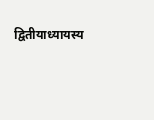द्वितीयाध्यायस्य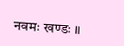नवमः खण्डः ॥